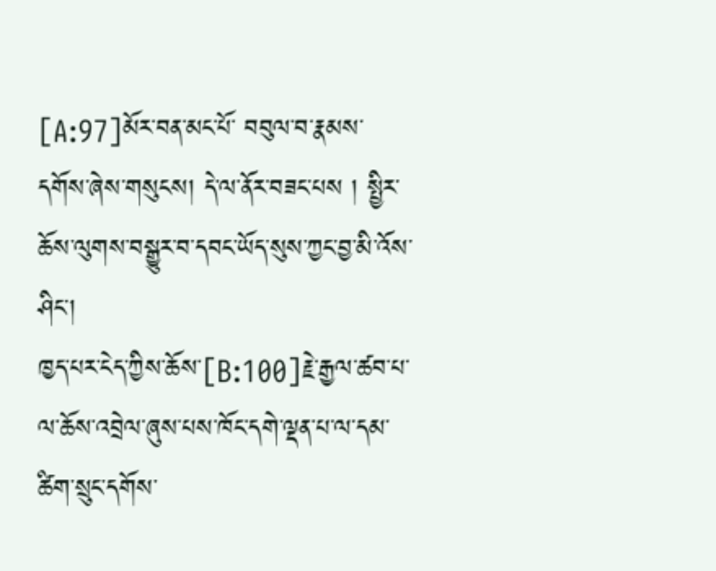[A:97]མོར་བན་མང་པོ་ བབུལ་བ་རྣམས་དགོས་ཞེས་གསུངས། དེ་ལ་ནོར་བཟང་པས ། སྤྱིར་ཆོས་ལུགས་བསྒྱུར་བ་དབང་ཡོད་སུས་ཀྱང་བྱ་མི་འོས་ཤིང་།
ཁྱད་པར་ངེད་ཀྱིས་ཆོས་[B:100]རྗེ་རྒྱལ་ཚབ་པ་ལ་ཆོས་འབྲེལ་ཞུས་པས་ཁོང་དགེ་ལྡན་པ་ལ་དམ་ཚིག་སྲུང་དགོས་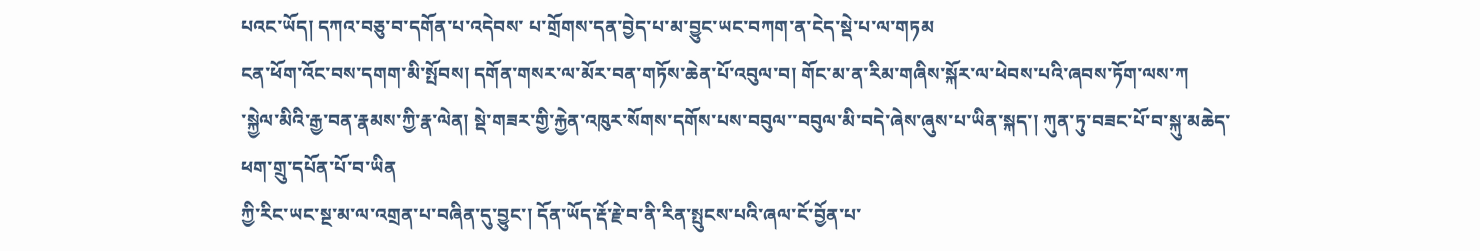པའང་ཡོད། དཀའ་བཅུ་བ་དགོན་པ་འདེབས་ པ་གྲོགས་དན་བྱེད་པ་མ་བྱུང་ཡང་བཀག་ན་ངེད་སྡེ་པ་ལ་གཏམ
ངན་ཕོག་འོང་བས་དགག་མི་སྤོབས། དགོན་གསར་ལ་མོར་བན་གཏོས་ཆེན་པོ་འབུལ་བ། གོང་མ་ན་རིམ་གཞིས་སྐོར་ལ་ཕེབས་པའི་ཞབས་ཏོག་ལས་ཀ
་སྐྱེལ་མིའི་རྒྱ་བན་རྣམས་ཀྱི་རྣ་ལེན། སྡེ་གཟར་གྱི་རྐྱེན་འཁུར་སོགས་དགོས་པས་བབུལ་་བབུལ་མི་བདེ་ཞེས་ཞུས་པ་ཡིན་སྐད་། ཀུན་ཏུ་བཟང་པོ་བ་སྐུ་མཆེད་
ཕག་གྲུ་དཔོན་པོ་བ་ཡིན
ཀྱི་རིང་ཡང་སྔ་མ་ལ་འགྲན་པ་བཞིན་དུ་བྱུང་། དོན་ཡོད་རྡོ་རྗེ་བ་ནི་རིན་སྤུངས་པའི་ཞལ་ངོ་བྱོན་པ་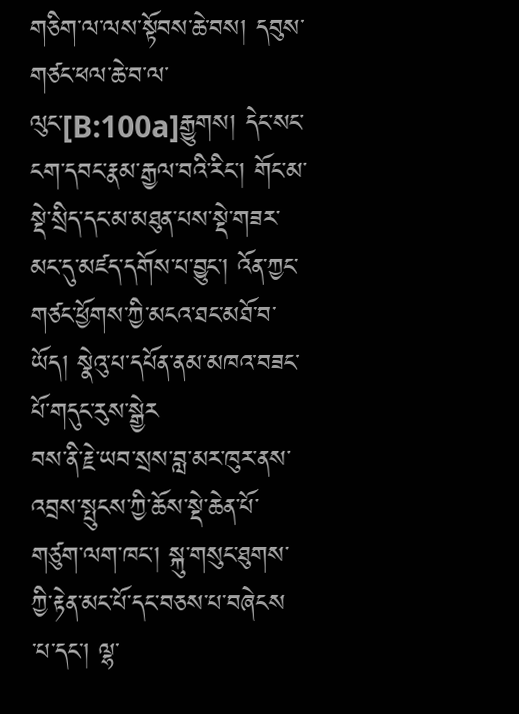གཅིག་ལ་ལས་སྟོབས་ཆེ་བས། དབུས་གཙང་ཕལ་ཆེ་བ་ལ་ལུང་[B:100a]རྒྱུགས། དེང་སང་ངག་དབང་རྣམ་རྒྱལ་བའི་རིང་། གོང་མ་སྡེ་སྲིད་དང་མ་མཐུན་པས་སྡེ་གཟར་མང་དུ་མཛད་དགོས་པ་བྱུང་། འོན་ཀྱང་གཙང་ཕྱོགས་ཀྱི་མངའ་ཐང་མཐོ་བ་ཡོད། སྣེའུ་པ་དཔོན་ནམ་མཁའ་བཟང་པོ་གདུང་རུས་སྒྱེར
བས་ནི་རྗེ་ཡབ་སྲས་བླ་མར་ཁུར་ནས་འབྲས་སྤུངས་ཀྱི་ཆོས་སྡེ་ཆེན་པོ་གཙུག་ལག་ཁང་། སྐུ་གསུང་ཐུགས་ཀྱི་རྟེན་མང་པོ་དང་བཅས་པ་བཞེངས
་པ་དང་། ལྷ་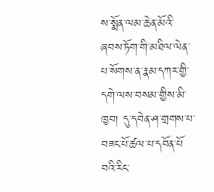ས་སྨོན་ལམ་ཆེན་མོའི་ཞབས་ཏོག་གི་མཐིལ་ལེན་པ་སོགས་ན་རྣམ་དཀར་གྱི་དགེ་ལས་བསམ་གྱིས་མི་ཁྱབ། དུ་དབེན་ཤ་གྲགས་པ་བཟང་པོ་ཚལ་པ་དབོན་པོ
བའི་རིང་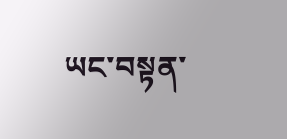ཡང་བསྟན་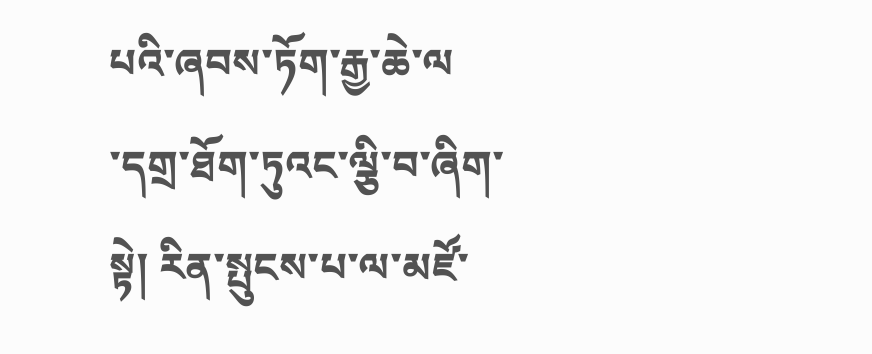པའི་ཞབས་ཏོག་རྒྱ་ཆེ་ལ
་དགྲ་ཐོག་ཏུའང་ལྕི་བ་ཞིག་སྟེ། རིན་སྤུངས་པ་ལ་མཛོ་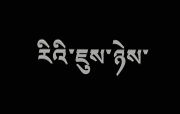རིའི་ཇུས་ཉེས་